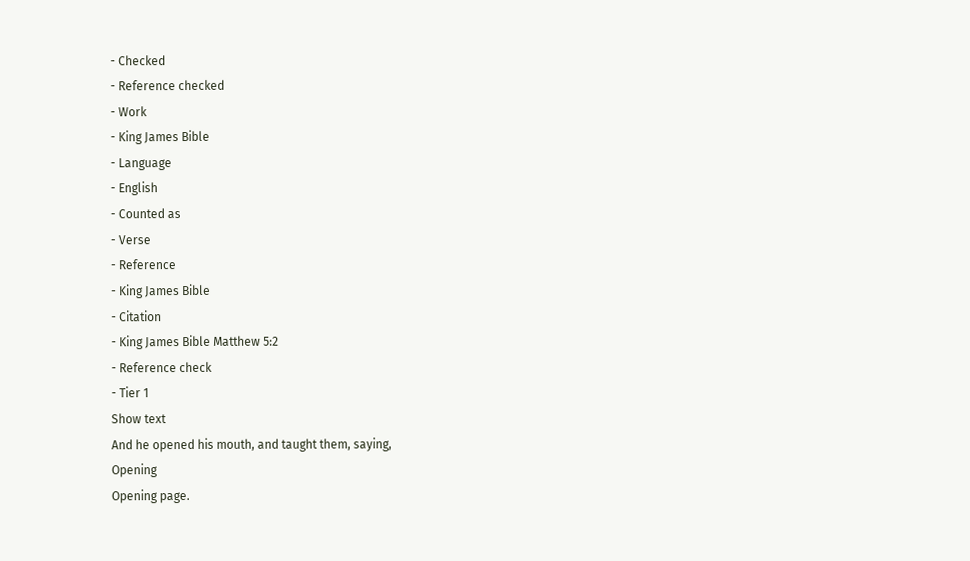- Checked
- Reference checked
- Work
- King James Bible
- Language
- English
- Counted as
- Verse
- Reference
- King James Bible
- Citation
- King James Bible Matthew 5:2
- Reference check
- Tier 1
Show text
And he opened his mouth, and taught them, saying,
Opening
Opening page.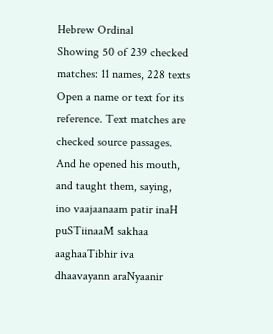Hebrew Ordinal
Showing 50 of 239 checked matches: 11 names, 228 texts
Open a name or text for its reference. Text matches are checked source passages.
And he opened his mouth, and taught them, saying,
ino vaajaanaam patir inaH puSTiinaaM sakhaa
aaghaaTibhir iva dhaavayann araNyaanir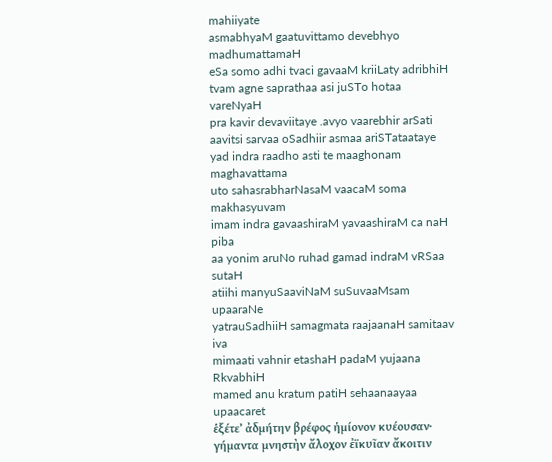mahiiyate
asmabhyaM gaatuvittamo devebhyo madhumattamaH
eSa somo adhi tvaci gavaaM kriiLaty adribhiH
tvam agne saprathaa asi juSTo hotaa vareNyaH
pra kavir devaviitaye .avyo vaarebhir arSati
aavitsi sarvaa oSadhiir asmaa ariSTataataye
yad indra raadho asti te maaghonam maghavattama
uto sahasrabharNasaM vaacaM soma makhasyuvam
imam indra gavaashiraM yavaashiraM ca naH piba
aa yonim aruNo ruhad gamad indraM vRSaa sutaH
atiihi manyuSaaviNaM suSuvaaMsam upaaraNe
yatrauSadhiiH samagmata raajaanaH samitaav iva
mimaati vahnir etashaH padaM yujaana RkvabhiH
mamed anu kratum patiH sehaanaayaa upaacaret
ἑξέτεʼ ἀδμήτην βρέφος ἡμίονον κυέουσαν·
γήμαντα μνηστὴν ἄλοχον ἐϊκυῖαν ἄκοιτιν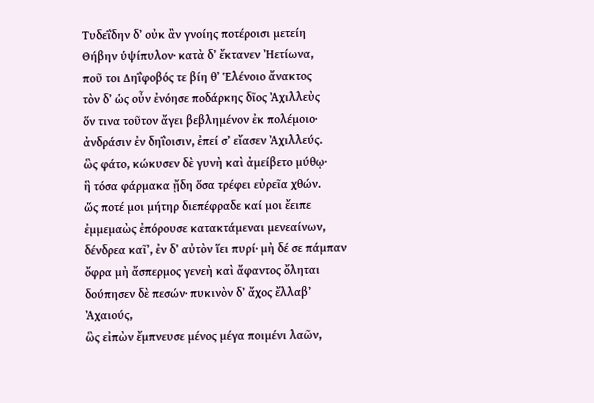Τυδεΐδην δʼ οὐκ ἂν γνοίης ποτέροισι μετείη
Θήβην ὑψίπυλον· κατὰ δʼ ἔκτανεν Ἠετίωνα,
ποῦ τοι Δηΐφοβός τε βίη θʼ Ἑλένοιο ἄνακτος
τὸν δʼ ὡς οὖν ἐνόησε ποδάρκης δῖος Ἀχιλλεὺς
ὅν τινα τοῦτον ἄγει βεβλημένον ἐκ πολέμοιο·
ἀνδράσιν ἐν δηΐοισιν, ἐπεί σʼ εἴασεν Ἀχιλλεύς.
ὣς φάτο, κώκυσεν δὲ γυνὴ καὶ ἀμείβετο μύθῳ·
ἣ τόσα φάρμακα ᾔδη ὅσα τρέφει εὐρεῖα χθών.
ὥς ποτέ μοι μήτηρ διεπέφραδε καί μοι ἔειπε
ἐμμεμαὼς ἐπόρουσε κατακτάμεναι μενεαίνων,
δένδρεα καῖʼ, ἐν δʼ αὐτὸν ἵει πυρί· μὴ δέ σε πάμπαν
ὄφρα μὴ ἄσπερμος γενεὴ καὶ ἄφαντος ὄληται
δούπησεν δὲ πεσών· πυκινὸν δʼ ἄχος ἔλλαβʼ Ἀχαιούς,
ὣς εἰπὼν ἔμπνευσε μένος μέγα ποιμένι λαῶν,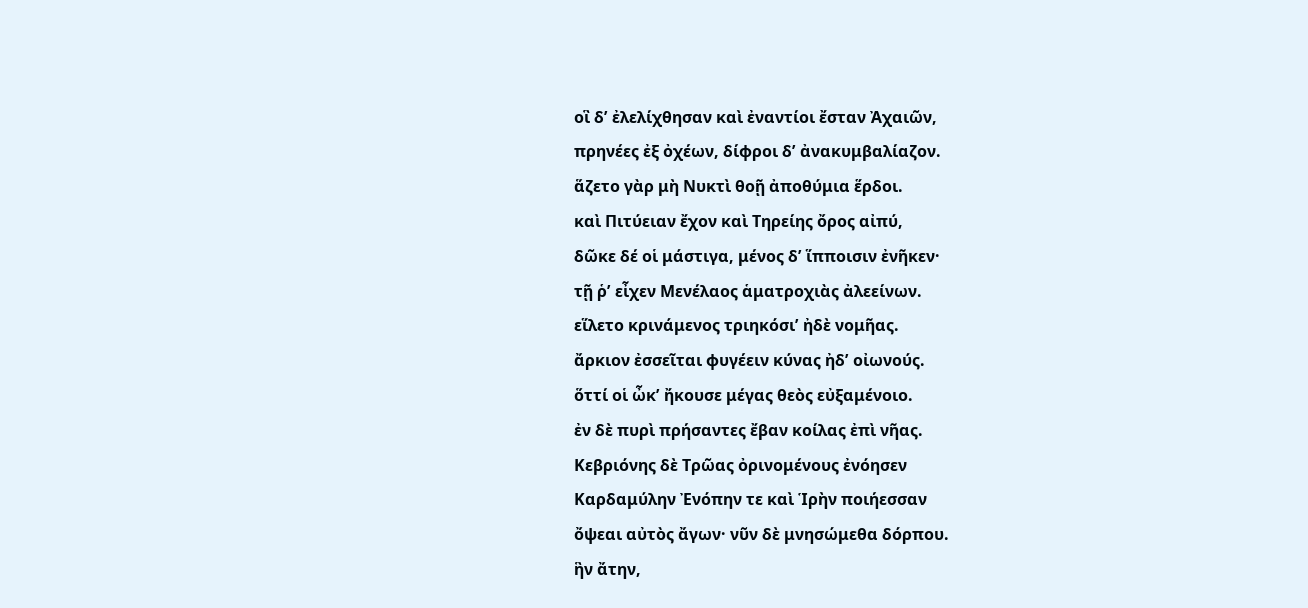οἳ δʼ ἐλελίχθησαν καὶ ἐναντίοι ἔσταν Ἀχαιῶν,
πρηνέες ἐξ ὀχέων, δίφροι δʼ ἀνακυμβαλίαζον.
ἅζετο γὰρ μὴ Νυκτὶ θοῇ ἀποθύμια ἕρδοι.
καὶ Πιτύειαν ἔχον καὶ Τηρείης ὄρος αἰπύ,
δῶκε δέ οἱ μάστιγα, μένος δʼ ἵπποισιν ἐνῆκεν·
τῇ ῥʼ εἶχεν Μενέλαος ἁματροχιὰς ἀλεείνων.
εἵλετο κρινάμενος τριηκόσιʼ ἠδὲ νομῆας.
ἄρκιον ἐσσεῖται φυγέειν κύνας ἠδʼ οἰωνούς.
ὅττί οἱ ὦκʼ ἤκουσε μέγας θεὸς εὐξαμένοιο.
ἐν δὲ πυρὶ πρήσαντες ἔβαν κοίλας ἐπὶ νῆας.
Κεβριόνης δὲ Τρῶας ὀρινομένους ἐνόησεν
Καρδαμύλην Ἐνόπην τε καὶ Ἱρὴν ποιήεσσαν
ὄψεαι αὐτὸς ἄγων· νῦν δὲ μνησώμεθα δόρπου.
ἣν ἄτην,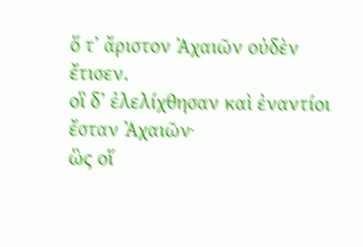ὅ τʼ ἄριστον Ἀχαιῶν οὐδὲν ἔτισεν.
οἳ δʼ ἐλελίχθησαν καὶ ἐναντίοι ἔσταν Ἀχαιῶν·
ὣς οἵ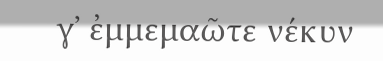γʼ ἐμμεμαῶτε νέκυν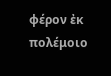φέρον ἐκ πολέμοιο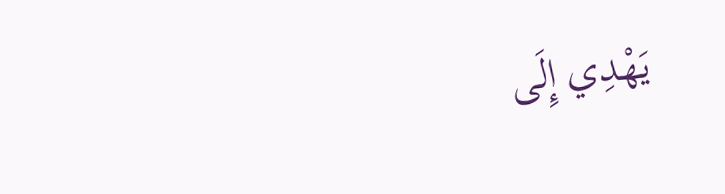يَهْدِي إِلَى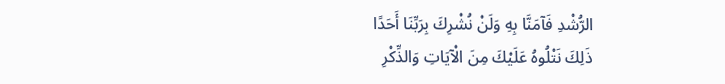الرُّشْدِ فَآمَنَّا بِهِ وَلَنْ نُشْرِكَ بِرَبِّنَا أَحَدًا
ذَلِكَ نَتْلُوهُ عَلَيْكَ مِنَ الْآيَاتِ وَالذِّكْرِ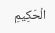الْحَكِيمِ